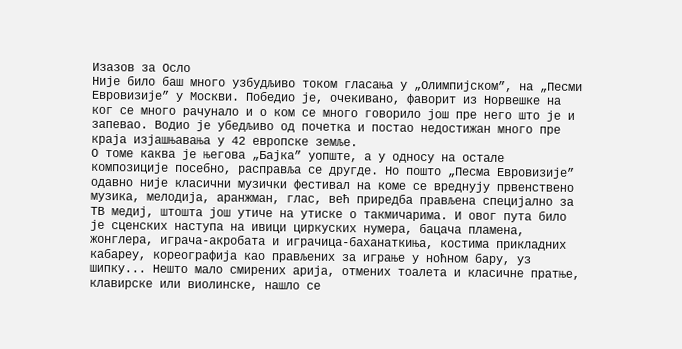Изазов за Осло
Није било баш много узбудљиво током гласања у „Олимпијском”, на „Песми Евровизије” у Москви. Победио је, очекивано, фаворит из Норвешке на ког се много рачунало и о ком се много говорило још пре него што је и запевао. Водио је убедљиво од почетка и постао недостижан много пре краја изјашњавања у 42 европске земље.
О томе каква је његова „Бајка” уопште, а у односу на остале композиције посебно, расправља се другде. Но пошто „Песма Евровизије” одавно није класични музички фестивал на коме се вреднују првенствено музика, мелодија, аранжман, глас, већ приредба прављена специјално за ТВ медиј, штошта још утиче на утиске о такмичарима. И овог пута било је сценских наступа на ивици циркуских нумера, бацача пламена, жонглера, играча-акробата и играчица-баханаткиња, костима прикладних кабареу, кореографија као прављених за играње у ноћном бару, уз шипку... Нешто мало смирених арија, отмених тоалета и класичне пратње, клавирске или виолинске, нашло се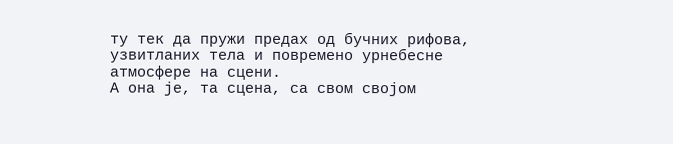ту тек да пружи предах од бучних рифова, узвитланих тела и повремено урнебесне атмосфере на сцени.
А она је, та сцена, са свом својом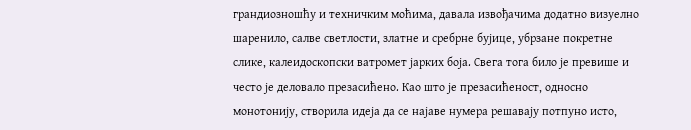грандиозношћу и техничким моћима, давала извођачима додатно визуелно шаренило, салве светлости, златне и сребрне бујице, убрзане покретне слике, калеидоскопски ватромет јарких боја. Свега тога било је превише и често је деловало презасићено. Као што је презасићеност, односно монотонију, створила идеја да се најаве нумера решавају потпуно исто,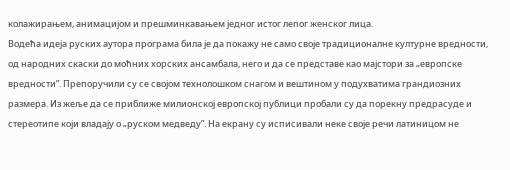колажирањем, анимацијом и прешминкавањем једног истог лепог женског лица.
Водећа идеја руских аутора програма била је да покажу не само своје традиционалне културне вредности, од народних скаски до моћних хорских ансамбала, него и да се представе као мајстори за „европске вредности”. Препоручили су се својом технолошком снагом и вештином у подухватима грандиозних размера. Из жеље да се приближе милионској европској публици пробали су да порекну предрасуде и стереотипе који владају о „руском медведу”. На екрану су исписивали неке своје речи латиницом не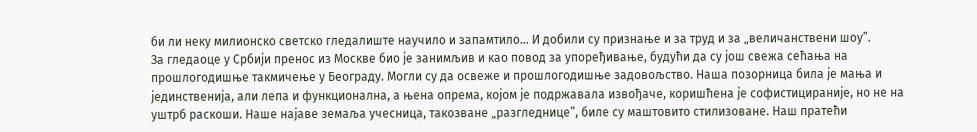би ли неку милионско светско гледалиште научило и запамтило... И добили су признање и за труд и за „величанствени шоу”.
За гледаоце у Србији пренос из Москве био је занимљив и као повод за упоређивање, будући да су још свежа сећања на прошлогодишње такмичење у Београду. Могли су да освеже и прошлогодишње задовољство. Наша позорница била је мања и јединственија, али лепа и функционална, а њена опрема, којом је подржавала извођаче, коришћена је софистицираније, но не на уштрб раскоши. Наше најаве земаља учесница, такозване „разгледнице”, биле су маштовито стилизоване. Наш пратећи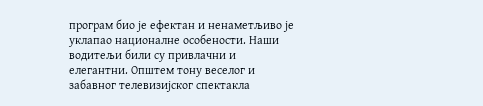програм био је ефектан и ненаметљиво је уклапао националне особености. Наши водитељи били су привлачни и елегантни. Општем тону веселог и забавног телевизијског спектакла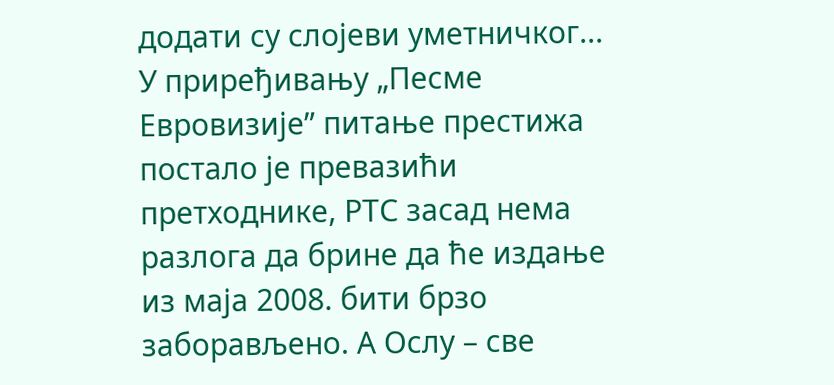додати су слојеви уметничког...
У приређивању „Песме Евровизије” питање престижа постало је превазићи претходнике, РТС засад нема разлога да брине да ће издање из маја 2008. бити брзо заборављено. А Ослу – све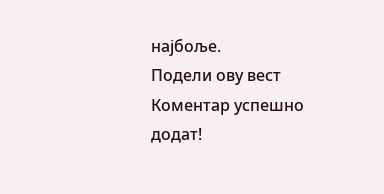најбоље.
Подели ову вест
Комeнтар успeшно додат!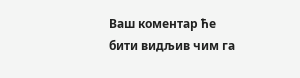Ваш комeнтар ћe бити видљив чим га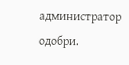администратор одобри.